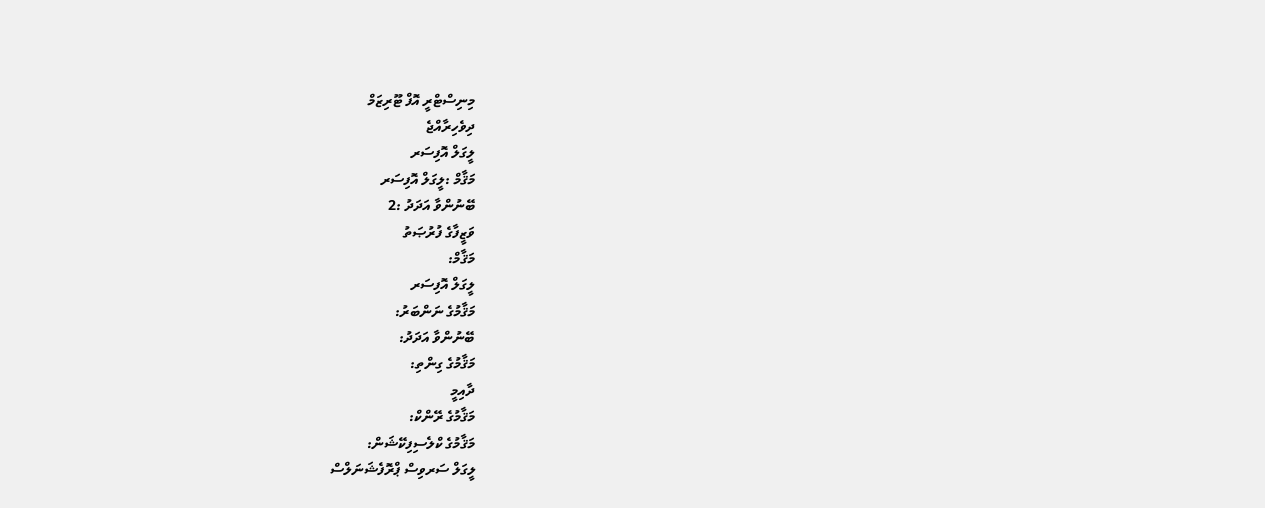މިނިސްޓްރީ އޮފް ޓޫރިޒަމް
ދިވެހިރާއްޖެ
ލީގަލް އޮފިސަރ
މަޤާމް :ލީގަލް އޮފިސަރ
ބޭނުންވާ އަދަދު :2
ވަޒީފާގެ ފުރުޞަތު
މަޤާމް:
ލީގަލް އޮފިސަރ
މަޤާމުގެ ނަންބަރު:
ބޭނުންވާ އަދަދު:
މަޤާމުގެ ގިންތި:
ދާއިމީ
މަޤާމުގެ ރޭންކް:
މަޤާމުގެ ކްލެސިފިކޭޝަން:
ލީގަލް ސަރވިސް ޕްރޮފެޝަނަލްސް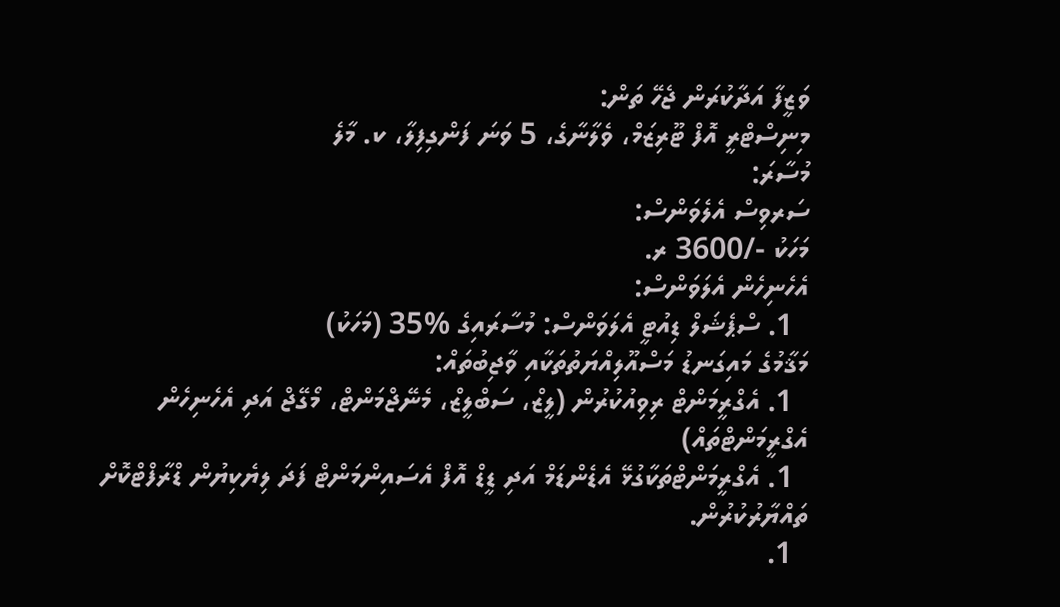ވަޒީފާ އަދާކުރަން ޖެހޭ ތަން:
މިނިސްޓްރީ އޮފް ޓޫރިޒަމް، ވެލާނާގެ، 5 ވަނަ ފަންގިފިލާ، ކ. މާލެ
މުސާރަ:
ސަރވިސް އެލެވަންސް:
މަހަކު -/3600 ރ.
އެހެނިހެން އެލަވަންސް:
  1. ސްޕެޝަލް ޑިއުޓީ އެލަވަންސް: މުސާރައިގެ %35 (މަހަކު)
މަޤާމުގެ މައިގަނޑު މަސްއޫލިއްޔަތުތަކާއި ވާޖިބުތައް:
  1. އެގްރީމަންޓް ރިވިއުކުރުން (ލީޒް، ސަބްލީޒް، މެނޭޖްމަންޓް، މޯގޭޖް އަދި އެހެނިހެން އެގްރީމަންޓްތައް)
  1. އެގްރީމަންޓްތަކާގުޅޭ އެޑެންޑަމް އަދި ޑީޑް އޮފް އެސައިންމަންޓް ފަދަ ލިޔެކިޔުން ޑްރާފްޓްކޮށް ތައްޔާރުކުރުން.
  1.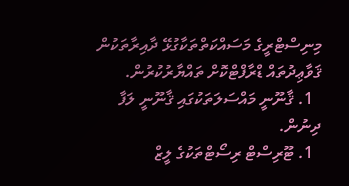މިނިސްޓްރީގެ މަސައްކަތްތަކާގުޅޭ ދާއިރާތަކުން ޤަވާޢިދުތައް ޑްރާފްޓްކޮށް ތައްޔާރުކުރުން.
  1. ޤާނޫނީ މައްސަލަތަކުގައި ޤާނޫނީ ލަފާ ދިނުން.
  1. ޓޫރިސްޓް ރިސޯޓްތަކުގެ ލީޒް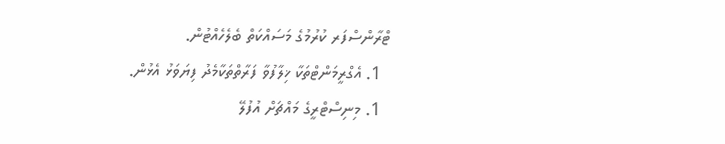ޓްރާންސްފަރ ކުރުމުގެ މަސައްކަތް ބެލެހެއްޓުން.
  1. އެގްރީމަންޓްތަކާ ޚިލާފުވާ ފަރާތްތަކާމެދު ފިޔަވަޅު އެޅުން.
  1. މިނިސްޓްރީގެ މައްޗަށް އުފުލޭ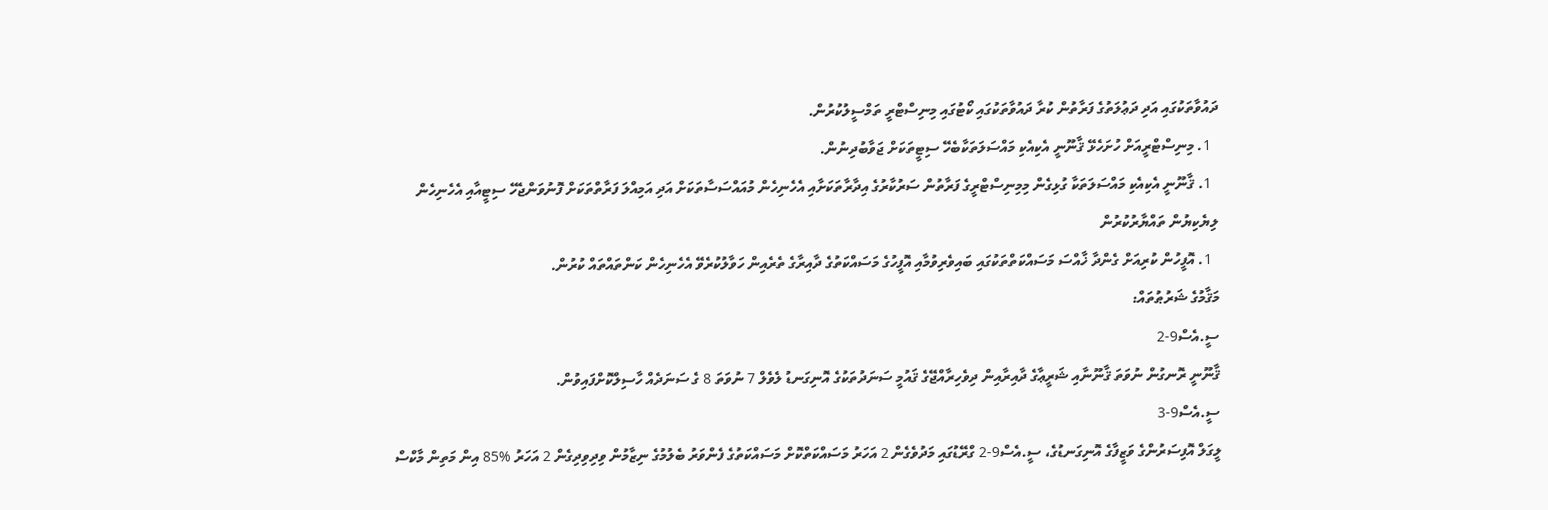ދައުވާތަކުގައި އަދި ދަޢުލަތުގެ ފަރާތުން ކުރާ ދައުވާތަކުގައި ކޯޓުގައި މިނިސްޓްރީ ތަމްސީލުކުރުން.
  1. މިނިސްޓްރީއަށް ހުށަހެޅޭ ޤާނޫނީ އެކިއެކި މައްސަލަތަކާބެހޭ ސިޓީތަކަށް ޖަވާބުދިނުން.
  1. ޤާނޫނީ އެކިއެކި މައްސަލަތަކާ ގުޅިގެން މިމިނިސްޓްރީގެ ފަރާތުން ސަރުކާރުގެ އިދާރާތަކަށާއި އެހެނިހެން މުއައްސަސާތަކަށް އަދި އަމިއްލަ ފަރާތްތަކަށް ފޮނުވަންޖެހޭ ސިޓީއާއި އެހެނިހެން ލިޔެކިޔުން ތައްޔާރުކުރުން
  1. އޮފީހުން ކުރިއަށް ގެންދާ ޚާއްސަ މަސައްކަތްތަކުގައި ބައިވެރިވުމާއި އޮފީހުގެ މަސައްކަތުގެ ދާއިރާގެ ތެރެއިން ހަވާލުކުރެވޭ އެހެނިހެން ކަންތައްތައް ކުރުން.
މަޤާމުގެ ޝަރުޠުތައް:
ސީ.އެސް9-2
ޤާނޫނީ ރޮނގުން ނުވަތަ ޤާނޫނާއި ޝަރީޢާގެ ދާއިރާއިން ދިވެހިރާއްޖޭގެ ޤައުމީ ސަނަދުތަކުގެ އޮނިގަނޑު ލެވެލް 7 ނުވަތަ 8 ގެ ސަނަދެއް ހާސިލްކޮށްފައިވުން.
ސީ.އެސް9-3
ލީގަލް އޮފިސަރުންގެ ވަޒީފާގެ އޮނިގަނޑުގެ، ސީ.އެސް9-2 ގްރޭޑުގައި މަދުވެގެން 2 އަހަރު މަސައްކަތްކޮށް މަސައްކަތުގެ ފެންވަރު ބެލުމުގެ ނިޒާމުން ވިދިވިދިގެން 2 އަހަރު %85 އިން މަތިން މާކްސް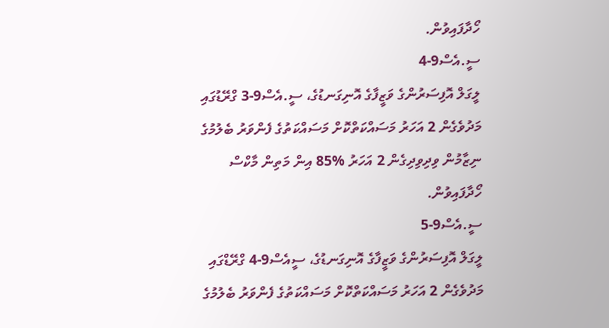ހޯދާފައިވުން.
ސީ.އެސް9-4
ލީގަލް އޮފިސަރުންގެ ވަޒީފާގެ އޮނިގަނޑުގެ، ސީ.އެސް9-3 ގްރޭޑުގައި މަދުވެގެން 2 އަހަރު މަސައްކަތްކޮށް މަސައްކަތުގެ ފެންވަރު ބެލުމުގެ ނިޒާމުން ވިދިވިދިގެން 2 އަހަރު %85 އިން މަތިން މާކްސް ހޯދާފައިވުން.
ސީ.އެސް9-5
ލީގަލް އޮފިސަރުންގެ ވަޒީފާގެ އޮނިގަނޑުގެ، ސީއެސް9-4 ގްރޭޑްގައި މަދުވެގެން 2 އަހަރު މަސައްކަތްކޮށް މަސައްކަތުގެ ފެންވަރު ބެލުމުގެ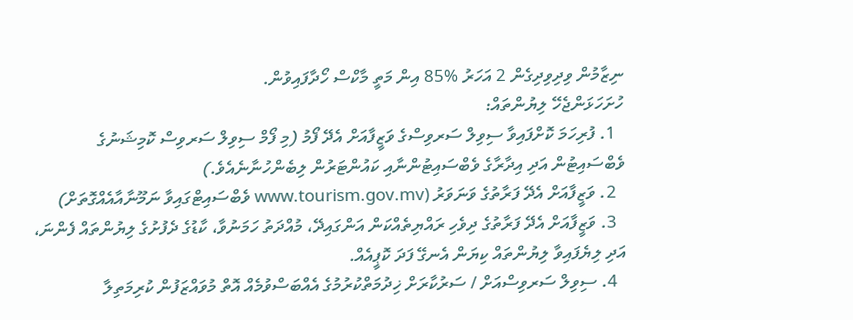ނިޒާމުން ވިދިވިދިގެން 2 އަހަރު %85 އިން މަތީ މާކްސް ހޯދާފައިވުން.
ހުށަހަޅަންޖެހޭ ލިޔުންތައް:
  1. ފުރިހަމަ ކޮށްފައިވާ ސިވިލް ސަރވިސްގެ ވަޒީފާއަށް އެދޭ ފޯމު (މި ފޯމް ސިވިލް ސަރވިސް ކޮމިޝަނުގެ ވެބްސައިޓުން އަދި އިދާރާގެ ވެބްސައިޓުންނާއި ކައުންޓަރުން ލިބެންހުނާނެއެވެ.)
  2. ވަޒީފާއަށް އެދޭ ފަރާތުގެ ވަނަވަރު (www.tourism.gov.mv ވެބްސައިޓްގައިވާ ނަމޫނާއާއެއްގޮތަށް)
  3. ވަޒީފާއަށް އެދޭ ފަރާތުގެ ދިވެހި ރައްޔިތެއްކަން އަންގައިދޭ، މުއްދަތު ހަމަނުވާ، ކާޑުގެ ދެފުށުގެ ލިޔުންތައް ފެންނަ، އަދި ލިޔެފައިވާ ލިޔުންތައް ކިޔަން އެނގޭ ފަދަ ކޮޕީއެއް.
  4. ސިވިލް ސަރވިސްއަށް / ސަރުކާރަށް ޚިދުމަތްކުރުމުގެ އެއްބަސްވުމެއް އޮތް މުވައްޒަފުން ކުރިމަތިލާ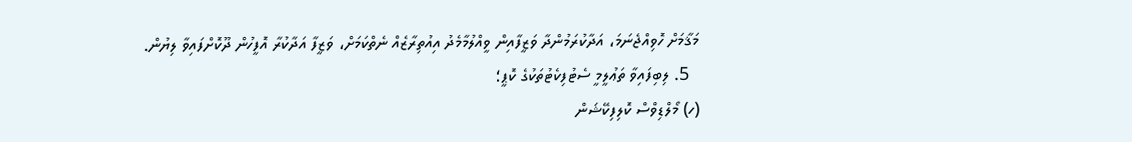މަޤާމަށް ހޮވިއްޖެނަމަ، އަދާކުރަމުންދާ ވަޒީފާއިން ވީއްލުމާމެދު އިއުތިރާޒެއް ނެތްކަމަށް، ވަޒީފާ އަދާކުރާ އޮފީހުން ދޫކޮށްފައިވާ ލިޔުން.
  5. ލިބިފައިވާ ތަޢުލީމީ ސެޓުފިކެޓުތަކުގެ ކޮޕީ؛
(ހ) މޯލްޑިވްސް ކޮލިފިކޭޝަން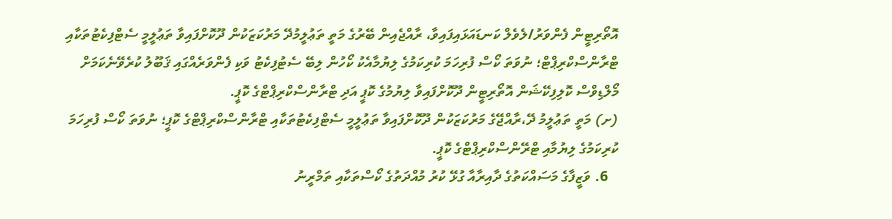އޮތޯރިޓީން ފެންވަރު/ލެވެލް ކަނޑައަޅައިފައިވާ، ރާއްޖެއިން ބޭރުގެ މަތީ ތަޢުލީމުދޭ މަރުކަޒަކުން ދޫކޮށްފައިވާ ތަޢުލީމީ ސެޓްފިކެޓުތަކާއި ޓްރާންސްކްރިޕްޓް؛ ނުވަތަ ކޯސް ފުރިހަމަ ކުރިކަމުގެ ލިޔުމާއެކު ކޯހުން ލިބޭ ސެޓުފިކެޓު ވަކި ފެންވަރެއްގައި ޤަބޫލު ކުރެވޭނެކަމަށް މޯލްޑިވްސް ކޮލިފިކޭޝަން އޮތޯރިޓީން ދޫކޮށްފައިވާ ލިޔުމުގެ ކޮޕީ އަދި ޓްރާންސްކްރިޕްޓްގެ ކޮޕީ.
(ށ) މަތީ ތަޢުލީމު ދޭ،ރާއްޖޭގެ މަރުކަޒަކުން ދޫކޮށްފައިވާ ތަޢުލީމީ ސެޓްފިކެޓުތަކާއި ޓްރާންސްކްރިޕްޓްގެ ކޮޕީ؛ ނުވަތަ ކޯސް ފުރިހަމަ ކުރިކަމުގެ ލިޔުމާއި ޓްރޭންސްކްރިޕްޓްގެ ކޮޕީ.
   6. ވަޒީފާގެ މަސައްކަތުގެ ދާއިރާއާ ގުޅޭ ކުރު މުއްދަތުގެ ކޯސްތަކާއި ތަމްރީނު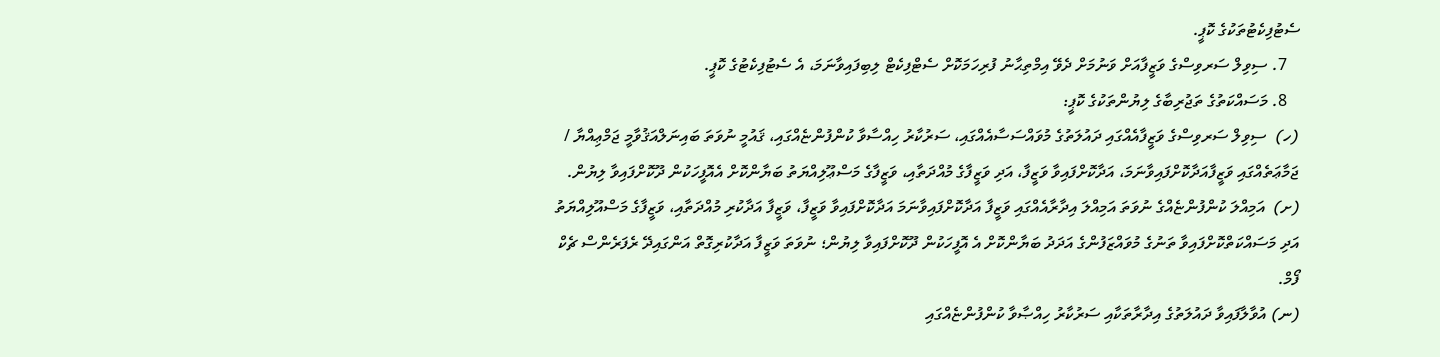ސެޓުފިކެޓުތަކުގެ ކޮޕީ.
   7. ސިވިލް ސަރވިސްގެ ވަޒީފާއަށް ވަނުމަށް ދެވޭ އިމްތިޙާނު ފުރިހަމަކޮށް ސެޓްފިކެޓް ލިބިފައިވާނަމަ، އެ ސެޓުފިކެޓުގެ ކޮޕީ.
   8. މަސައްކަތުގެ ތަޖުރިބާގެ ލިޔުންތަކުގެ ކޮޕީ:
(ހ)  ސިވިލް ސަރވިސްގެ ވަޒީފާއެއްގައި ދައުލަތުގެ މުވައްސަސާއެއްގައި، ސަރުކާރު ހިއްސާވާ ކުންފުންޏެއްގައި، ޤައުމީ ނުވަތަ ބައިނަލްއަޤުވާމީ ޖަމްޢިއްޔާ / ޖަމާޢަތެއްގައި ވަޒީފާއަދާކޮށްފައިވާނަމަ، އަދާކޮށްފައިވާ ވަޒީފާ، އަދި ވަޒީފާގެ މުއްދަތާއި، ވަޒީފާގެ މަސްޢޫލިއްޔަތު ބަޔާންކޮށް އެއޮފީހަކުން ދޫކޮށްފައިވާ ލިޔުން.
(ށ)  އަމިއްލަ ކުންފުންޏެއްގެ ނުވަތަ އަމިއްލަ އިދާރާއެއްގައި ވަޒީފާ އަދާކޮށްފައިވާނަމަ އަދާކޮށްފައިވާ ވަޒީފާ، ވަޒީފާ އަދާކުރި މުއްދަތާއި، ވަޒީފާގެ މަސްއޫލިއްޔަތު އަދި މަސައްކަތްކޮށްފައިވާ ތަނުގެ މުވައްޒަފުންގެ އަދަދު ބަޔާންކޮށް އެ އޮފީހަކުން ދޫކޮށްފައިވާ ލިޔުން؛ ނުވަތަ ވަޒީފާ އަދާކުރިގޮތް އަންގައިދޭ ރެފަރެންސް ޗެކް ފޯމް.
(ނ) އުވާލާފައިވާ ދައުލަތުގެ އިދާރާތަކާއި ސަރުކާރު ހިއްޞާވާ ކުންފުންޏެއްގައި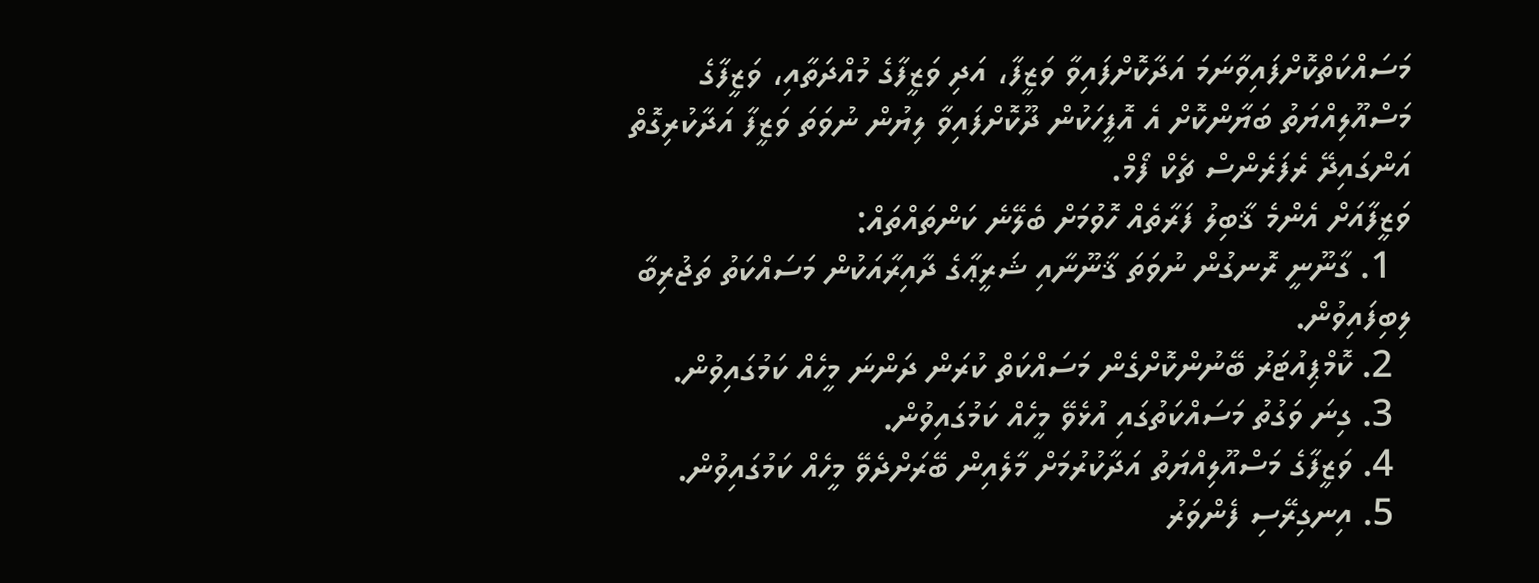މަސައްކަތްކޮށްފައިވާނަމަ އަދާކޮށްފައިވާ ވަޒީފާ، އަދި ވަޒީފާގެ މުއްދަތާއި، ވަޒީފާގެ މަސްއޫލިއްޔަތު ބަޔާންކޮށް އެ އޮފީހަކުން ދޫކޮށްފައިވާ ލިޔުން ނުވަތަ ވަޒީފާ އަދާކުރިގޮތް އަންގައިދޭ ރެފަރެންސް ޗެކް ފޯމް.
ވަޒީފާއަށް އެންމެ ޤާބިލު ފަރާތެއް ހޮވުމަށް ބެލޭނެ ކަންތައްތައް:
  1. ގާނޫނީ ރޮނގުން ނުވަތަ ޤާނޫނާއި ޝަރީޢާގެ ދާއިރާއަކުން މަސައްކަތު ތަޖުރިބާ ލިބިފައިވުން.
  2. ކޮމްޕިއުޓަރު ބޭނުންކޮށްގެން މަސައްކަތް ކުރަން ދަންނަ މީހެއް ކަމުގައިވުން.
  3. ގިނަ ވަގުތު މަސައްކަތުގައި އުޅެވޭ މީހެއް ކަމުގައިވުން.
  4. ވަޒީފާގެ މަސްއޫލިއްޔަތު އަދާކުރުމަށް މާލެއިން ބޭރަށްދެވޭ މީހެއް ކަމުގައިވުން.
  5. އިނގިރޭސި ފެންވަރު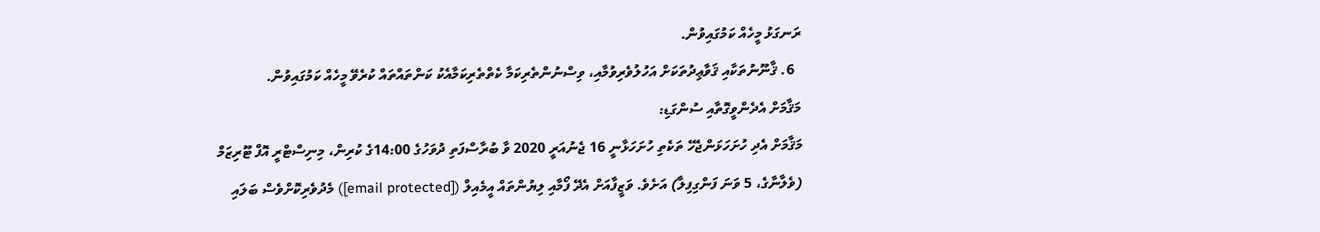ރަނގަޅު މީހެއް ކަމުގައިވުން.
  6. ޤާނޫނުތަކާއި ޤަވާޢިދުތަކަށް އަހުލުވެރިވުމާއި، ވިސްނުންތެރިކަމާ ކެތްތެރިކަމާއެކު ކަންތައްތައް ކުރެވޭ މީހެއް ކަމުގައިވުން.
މަޤާމަށް އެދެންވީގޮތާއި ސުންގަޑި:
މަޤާމަށް އެދި ހުށަހަޅަންޖެހޭ ތަކެތި ހުށަހަޅާނީ 16 ޖެނުއަރީ 2020 ވާ ބުރާސްފަތި ދުވަހުގެ 14:00ގެ ކުރިން، މިނިސްޓްރީ އޮފް ޓޫރިޒަމް (ވެލާނާގެ، 5 ވަނަ ފަންގިފިލާ) އަށެވެ. ވަޒީފާއަށް އެދޭ ފޯމާއި ލިޔުންތައް އީމެއިލް ([email protected]) މެދުވެރިކޮށްވެސް ބަލައި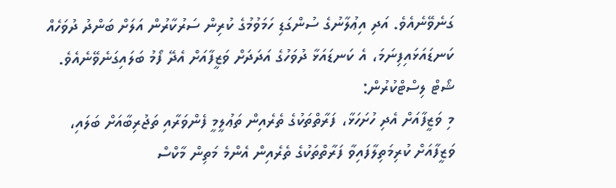ގަނެވޭނެއެވެ. އަދި އިޢުލާނުގެ ސުންގަޑި ހަމަވުމުގެ ކުރިން ސަރުކާރުން އަލަށް ބަންދު ދުވަހެއް ކަނޑައަޅައިފިނަމަ، އެ ކަނޑައަޅާ ދުވަހުގެ އަދަދަށް ވަޒީފާއަށް އެދޭ ފޯމު ބަލައިގަނެވޭނެއެވެ.
ޝޯޓް ލިސްޓްކުރުން:
މި ވަޒީފާއަށް އެދި ހުށަހަޅާ، ފަރާތްތަކުގެ ތެރެއިން ތަޢުލީމީ ފެންވަރާއި ތަޖުރިބާއަށް ބަލައި، ވަޒީފާއަށް ކުރިމަތިލާފައިވާ ފަރާތްތަކުގެ ތެރެއިން އެންމެ މަތިން މާކްސް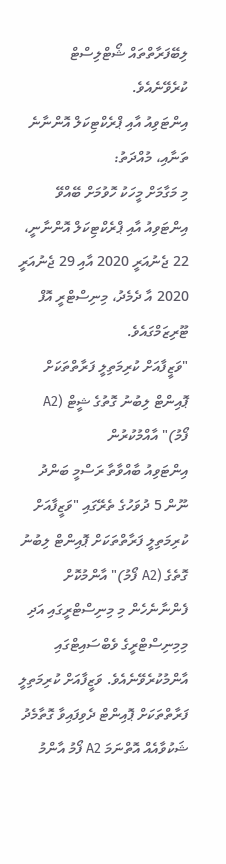ލިބޭފަރާތްތައް ޝޯޓްލިސްޓް ކުރެވޭނެއެވެ.
އިންޓަވިއު އާއި ޕްރެކްޓިކަލް އޮންނާނެ ތަނާއި، މުއްދަތު:
މި މަގާމަށް މީހަކު ހޮވުމަށް ބޭއްވޭ އިންޓަވިއު އާއި ޕްރެކްޓިކަލް އޮންނާނީ، 22 ޖެނުއަރީ 2020 އާއި 29 ޖެނުއަރީ 2020 އާ ދެމެދު، މިނިސްޓްރީ އޮފް ޓޫރިޒަމްގައެވެ.
"ވަޒީފާއަށް ކުރިމަތިލީ ފަރާތްތަކަށް ޕޮއިންޓް ލިބުނު ގޮތުގެ ޝީޓް (A2 ފޯމު)" އާއްމުކުރުން
އިންޓަވިއު ބާއްވާތާ ރަސްމީ ބަންދު ނޫން 5 ދުވަހުގެ ތެރޭގައި "ވަޒީފާއަށް ކުރިމަތިލީ ފަރާތްތަކަށް ޕޮއިންޓް ލިބުނު ގޮތެގެ (A2 ފޯމު)" އާންމުކޮށް ފެންނާނެހެން މި މިނިސްޓްރީގައި އަދި މިމިނިސްޓްރީގެ ވެބްސައިޓްގައި އާންމުކުރެވޭނެއެވެ. ވަޒީފާއަށް ކުރިމަތިލީ ފަރާތްތަކަށް ޕޮއިންޓް ދެވިފައިވާ ގޮތާމެދު ޝަކުވާއެއް އޮތްނަމަ A2 ފޯމު އާންމު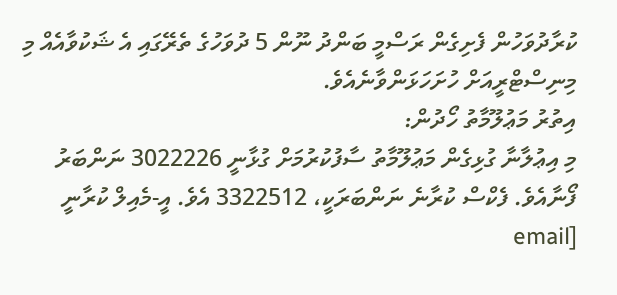ކުރާދުވަހުން ފެށިގެން ރަސްމީ ބަންދު ނޫން 5 ދުވަހުގެ ތެރޭގައި އެ ޝަކުވާއެއް މި މިނިސްޓްރީއަށް ހުށަހަޅަންވާނެއެވެ.
އިތުރު މަޢުލޫމާތު ހޯދުން:
މި އިޢުލާނާ ގުޅިގެން މަޢުލޫމާތު ސާފުކުރުމަށް ގުޅާނީ 3022226 ނަންބަރު ފޯނާއެވެ. ފެކްސް ކުރާނެ ނަންބަރަކީ، 3322512 އެވެ. އީ-މެއިލް ކުރާނީ [email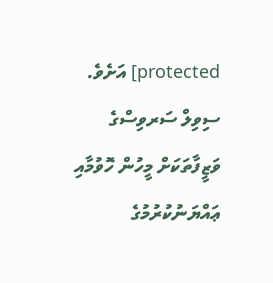protected] އަށެވެ. ސިވިލް ސަރވިސްގެ ވަޒީފާތަކަށް މީހުން ހޮވުމާއި ޢައްޔަނުކުރުމުގެ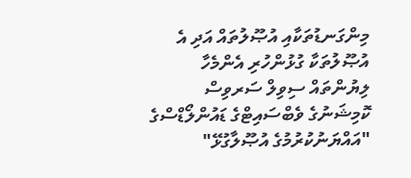މިންގަނޑުތަކާއި އުޞޫލުތައް އަދި އެ އުޞޫލުތަކާ ގުޅުންހުރި އެންމެހާ ލިޔުންތައް ސިވިލް ސަރވިސް ކޮމިޝަނުގެ ވެބްސައިޓްގެ ޑައުންލޯޑްސްގެ "އައްޔަނުކުރުމުގެ އުޞޫލާގުޅޭ"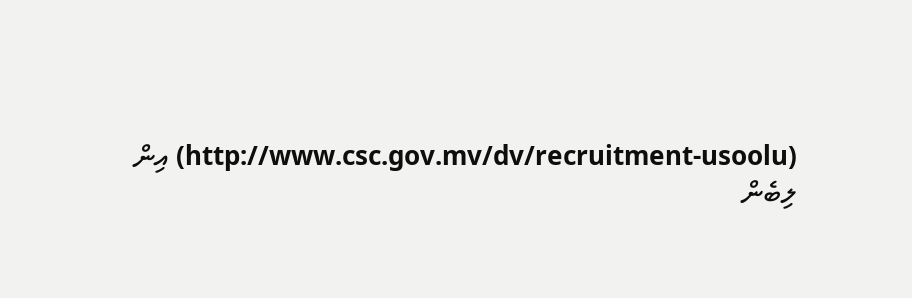(http://www.csc.gov.mv/dv/recruitment-usoolu) އިން ލިބެން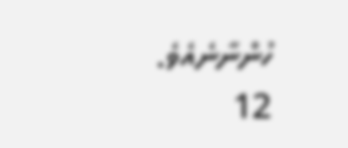ހުންނާނެއެވެ.
12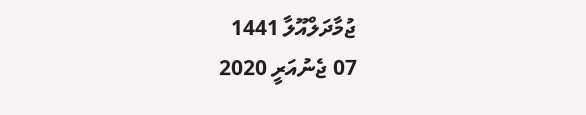ޖުމާދަލްއޫލާ 1441
07 ޖެނުއަރީ 2020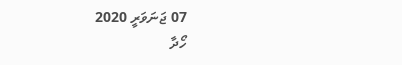07 ޖަނަވަރީ 2020
ހޯދާ